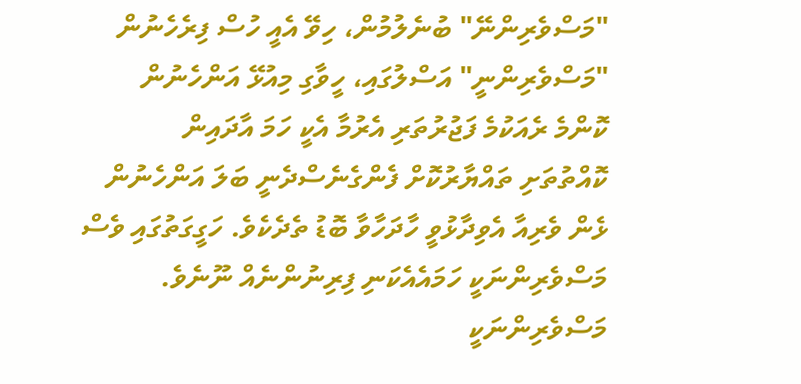"މަސްވެރިންނޭ" ބުނެލުމުން، ހިވޭ އެއީ ހުސް ފިރެހެނުން
"މަސްވެރިންނީ" އަސްލުގައި، ހީވާގި މިއުޅޭ އަންހެނުން
ކޮންމެ ރެއަކުމެ ފަޖުރުތަރި އެރުމާ އެކީ ހަމަ އާދައިން
ކޮއްތުތަށި ތައްޔާރުކޮށް ފެންގެނެސްދެނީ ބަލަ އަންހެނުން
ޅެން ވެރިއާ އެވިދާޅުވީ ހާދަހާވާ ބޮޑު ތެދެކެވެ. ހަގީގަތުގައި ވެސް މަސްވެރިންނަކީ ހަމައެއެކަނި ފިރިނުންނެއް ނޫނެވެ. މަސްވެރިންނަކީ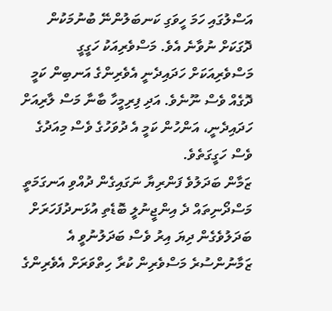އަސްލުގައި ހަމަ ހީވަގި ކަނބަލުންނޭ ބުނުމަކުން ދޮގަކަށް ނުވާނެ އެވެ. މަސްވެރިއަކު ހަގީގީ މަސްވެރިއަކަށް ހަދައިދެނީ އެވެރިންގެ އަނބިން ކަމީ ދޮގެއް ވެސް ނޫނެވެ. އަދި ފިރިމީހާ ބާނާ މަސް ލާރިއަށް ހަދައިދެނީ، އަންހުން ކަމީ އެ ދުވަހުގެ ވެސް މިއަދުގެ ވެސް ހަގީގަތެވެ.
ޒަމާން ބަދަލުވެ ފަންރިޔާ ނަގައިގެން ދުއްވި އަނގަމަތީ މަސްދޯނިތައް ދެ އިންޖީނުލީ ބޮޑެތި އުޅަނދުފަހަރަށް ބަދަލުވެގެން ދިޔަ އިރު ވެސް ބަދަލުނުވީ އެ ޒަމާނުންސުރެ މަސްވެރިން ކުރާ ހިތްވަރަށް އެވެރިންގެ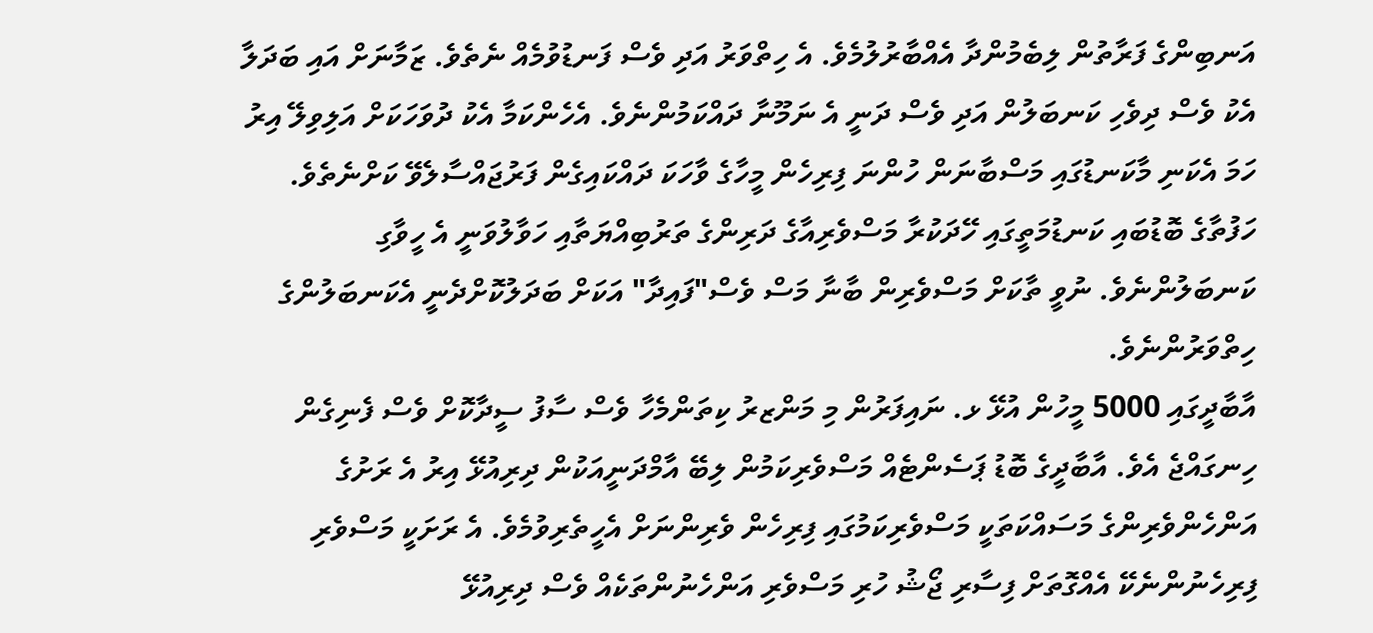އަނބިންގެ ފަރާތުން ލިބެމުންދާ އެއްބާރުލުމެވެ. އެ ހިތްވަރު އަދި ވެސް ފަނޑުވުމެއް ނެތެވެ. ޒަމާނަށް އައި ބަދަލާ އެކު ވެސް ދިވެހި ކަނބަލުން އަދި ވެސް ދަނީ އެ ނަމޫނާ ދައްކަމުންނެވެ. އެހެންކަމާ އެކު ދުވަހަކަށް އަލިވިލޭ އިރު ހަމަ އެކަނި މާކަނޑުގައި މަސްބާނަން ހުންނަ ފިރިހެން މީހާގެ ވާހަކަ ދައްކައިގެން ފަރުޖައްސާލެވޭ ކަށްނެތެވެ. ހަފުތާގެ ބޮޑުބައި ކަނޑުމަތީގައި ހޭދަކުރާ މަސްވެރިއާގެ ދަރިންގެ ތަރުބިއްޔަތާއި ހަވާލުވަނީ އެ ހީވާގި ކަނބަލުންނެވެ. ނުވީ ތާކަށް މަސްވެރިން ބާނާ މަސް ވެސް"ފައިދާ" އަކަށް ބަދަލުކޮށްދެނީ އެކަނބަލުންގެ ހިތްވަރުންނެވެ.
އާބާދީގައި 5000 މީހުން އުޅޭ ޅ. ނައިފަރުން މި މަންޒރު ކިތަންމެހާ ވެސް ސާފު ސީދާކޮށް ވެސް ފެނިގެން ހިނގައްޖެ އެވެ. އާބާދީގެ ބޮޑު ޕަސެންޓެއް މަސްވެރިކަމުން ލިބޭ އާމްދަނީއަކުން ދިރިއުޅޭ އިރު އެ ރަށުގެ އަންހެންވެރިންގެ މަސައްކަތަކީ މަސްވެރިކަމުގައި ފިރިހެން ވެރިންނަށް އެހީތެރިވުމެވެ. އެ ރަށަކީ މަސްވެރި ފިރިހެނުންނެކޭ އެއްގޮތަށް ފިސާރި ޖޯޝު ހުރި މަސްވެރި އަންހެނުންތަކެއް ވެސް ދިރިއުޅޭ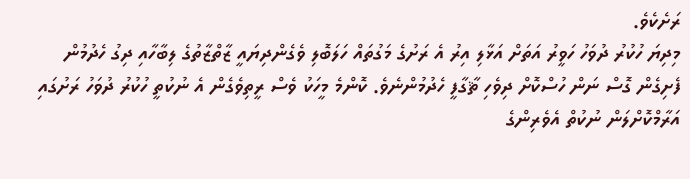ރަށެކެވެ.
މިދިޔަ ހުކުރު ދުވަހު ހަވީރު އަތަށް އަޅާލި އިރު އެ ރަށުގެ މަގުތައް ހަލަބޮލި ވެގެންދިޔައީ ޒާތްޒާތުގެ ލިބާހާއި ދިގު ހެދުމުން ފެށިގެން ގޮސް ނަން ހުސްކޮށް ދިވެހި ޘާގާފީ ހެދުމުންނެވެ. ކޮންމެ މީހަކު ވެސް ރީތިވެގެން އެ ނުކުތީ ހުކުރު ދުވަހު ރަށުގައި އަރާމްކޮށްލަން ނުކުތް އެވެރިންގެ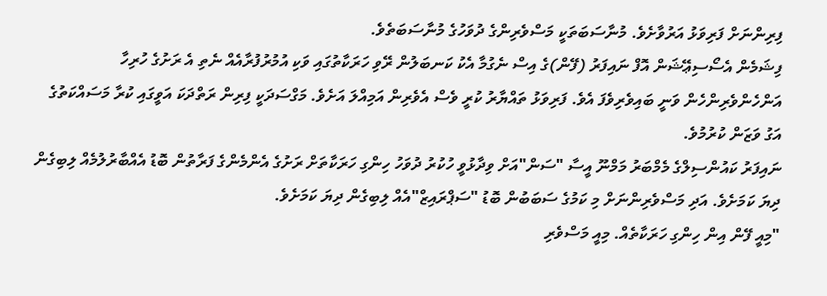ފިރިންނަށް ފަރިވަޅު އަރުވާށެވެ. މުނާސަބަތަކީ މަސްވެރިންގެ ދުވަހުގެ މުނާސަބަތެވެ.
ފިޝަމެން އެސޯސިޢޭޝަން އޮފް ނައިފަރު (ފޭން)ގެ އިސް ނެގުމާ އެކު ކަނބަލުން ރޭވި ހަރަކާތުގައި ވަކި އުމުރުފުރާއެއް ނެތި އެ ރަށުގެ ހުރިހާ އަންހެންވެރިންހެން ވަނީ ބައިވެރިވެފަ އެވެ. ފަރިވަޅު ތައްޔާރު ކުރީ ވެސް އެވެރިން އަމިއްލަ އަށެވެ. މަގްސަދަކީ ފިރިން ރަތްދަކަ އަވީގައި ކުރާ މަސައްކަތުގެ އަގު ވަޒަން ކުރުމުވެ.
ނައިފަރު ކައުންސިލްގެ މެމްބަރު މަމްނޫ އީސާ "ސަން"އަށް ވިދާޅުވީ ހުކުރު ދުވަހު ހިންގި ހަރަކާތަށް ރަށުގެ އެންމެންގެ ފަރާތުން ބޮޑު އެއްބާރުލުމެއް ލިބިގެން ދިޔަ ކަމަށެވެ. އަދި މަސްވެރިންނަށް މި ކަމުގެ ސަބަބުން ބޮޑު "ސަޕްރައިޒް"އެއް ލިބިގެން ދިޔަ ކަމަށެވެ.
"މިއީ ފޭން އިން ހިންގި ހަރަކާތެއް. މިއީ މަސްވެރި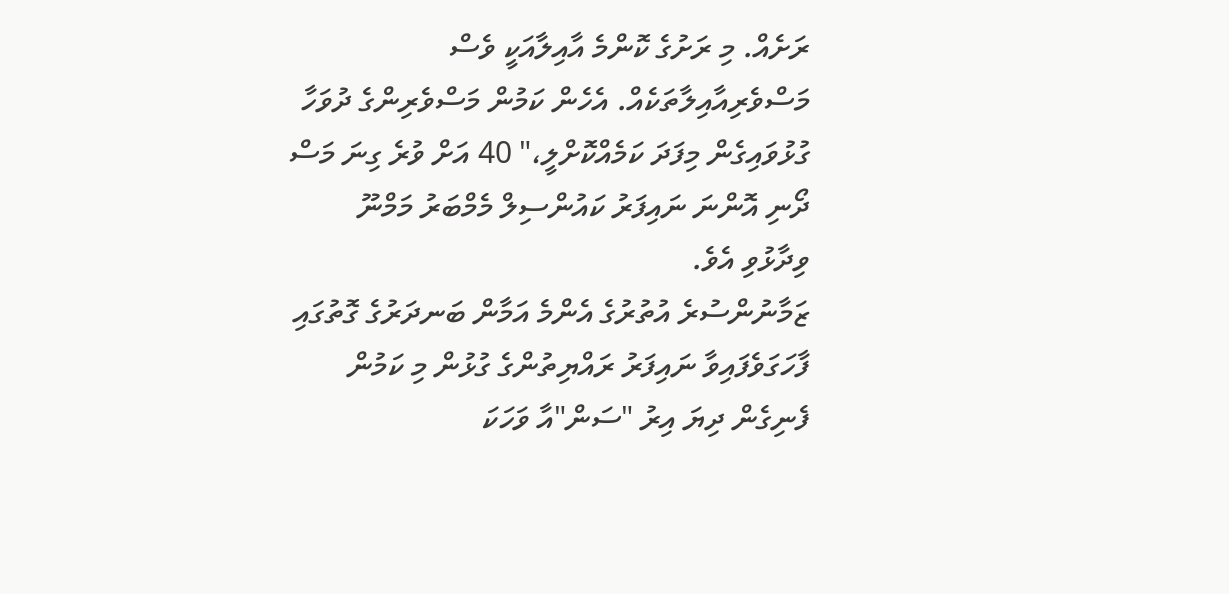ރަށެއް. މި ރަށުގެ ކޮންމެ އާއިލާއަކީ ވެސް މަސްވެރިއާއިލާތަކެއް. އެހެން ކަމުން މަސްވެރިންގެ ދުވަހާ ގުޅުވައިގެން މިފަދަ ކަމެއްކޮށްލީ،" 40 އަށް ވުރެ ގިނަ މަސް ދޯނި އޮންނަ ނައިފަރު ކައުންސިލް މެމްބަރު މަމްނޫ ވިދާޅުވި އެވެ.
ޒަމާނުންސުރެ އުތުރުގެ އެންމެ އަމާން ބަނދަރުގެ ގޮތުގައި ފާހަގަވެފައިވާ ނައިފަރު ރައްޔިތުންގެ ގުޅުން މި ކަމުން ފެނިގެން ދިޔަ އިރު "ސަން"އާ ވަހަކަ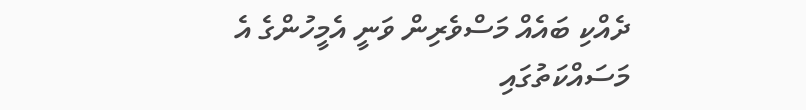ދެއްކި ބައެއް މަސްވެރިން ވަނީ އެމީހުންގެ އެ މަސައްކަތުގައި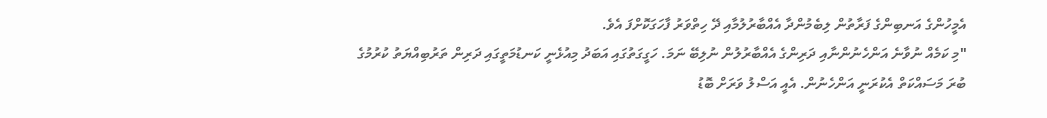އެމީހުންގެ އަނބިންގެ ފަރާތުން ލިބެމުންދާ އެއްބާރުލުމާއި ދޭ ހިތްވަރު ފާހަގަކޮށްފަ އެވެ.
"މި ކަމެއް ނުވާނެ އަންހެނުންނާއި ދަރިންގެ އެއްބާރުލުން ނުލިބޭ ނަމަ. ހަގީގަތުގައި އަބަދު މިއުޅެނީ ކަނޑުމަތީގައި ދަރިން ތަރުބިއްޔަތު ކުރުމުގެ ބުރަ މަސައްކަތް އެކުރަނީ އަންހެނުން. އެއީ އަސްލު ވަރަށް ބޮޑު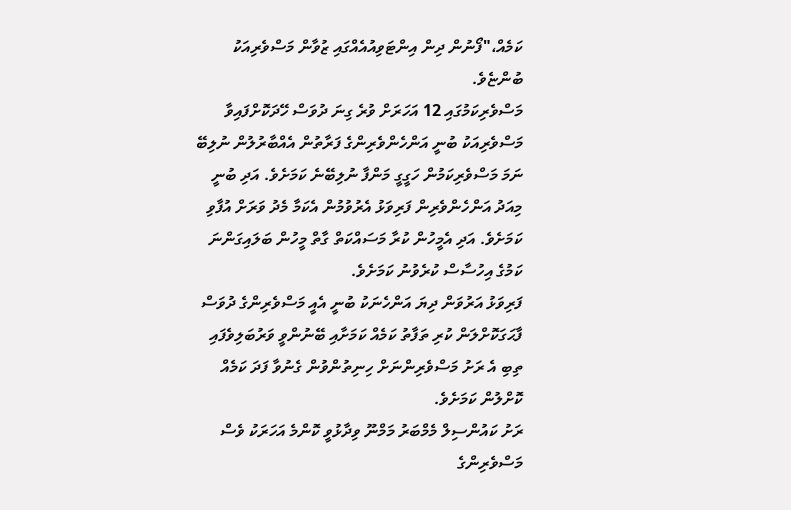ކަމެއް،"ފޯނުން ދިން އިންޓަވިއުއެއްގައި ޒުވާން މަސްވެރިއަކު ބުންޏެވެ.
މަސްވެރިކަމުގައި 12 އަހަރަށް ވުރެ ގިނަ ދުވަސް ހޭދަކޮށްފައިވާ މަސްވެރިއަކު ބުނީ އަންހެންވެރިންގެ ފަރާތުން އެއްބާރުލުން ނުލިބޭ ނަމަ މަސްވެރިކަމުން ހަގީގީ މަންފާ ނުލިބޭނެ ކަމަށެވެ. އަދި ބުނީ މިއަދު އަންހެންވެރިން ފަރިވަޅު އެރުވުމުން އެކަމާ މެދު ވަރަށް އުފާވި ކަމަށެވެ. އަދި އެމީހުން ކުރާ މަސައްކަތް ގާތް މީހުން ބަލައިގަންނަ ކަމުގެ އިހުސާސް ކުރެވުނު ކަމަށެވެ.
ފަރިވަޅު އަރުވަން ދިޔަ އަންހެނަކު ބުނީ އެއީ މަސްވެރިންގެ ދުވަސް ފާޙަގަކޮށްލަން ކުރި ތަފާތު ކަމެއް ކަމަށާއި ބޭނުންވީ ވަރުބަލިވެފައި ތިބި އެ ރަށު މަސްވެރިންނަށް ހިނިތުންވުން ގެނުވާ ފަދަ ކަމެއް ކޮށްލުން ކަމަށެވެ.
ރަށު ކައުންސިލް މެމްބަރު މަމްނޫ ވިދާޅުވީ ކޮންމެ އަހަރަކު ވެސް މަސްވެރިންގެ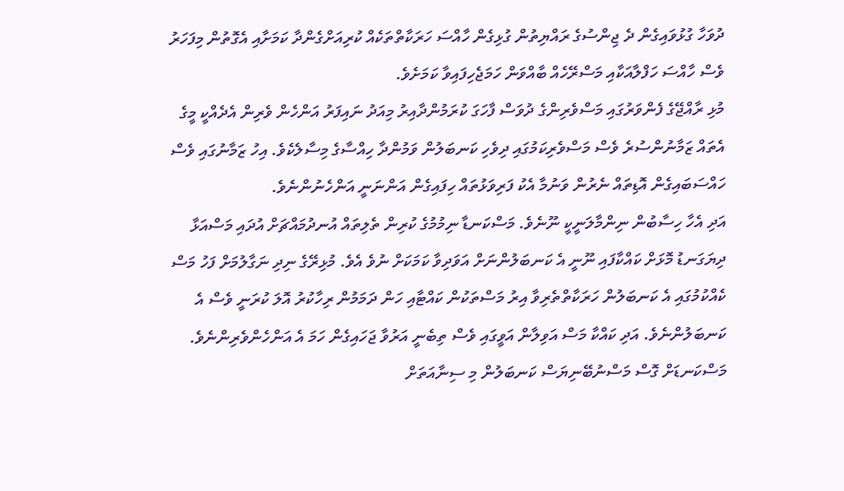ދުވަހާ ގުޅުވައިގެން ދެ ޖިންސުގެ ރައްޔިތުން ގުޅިގެން ހާއްސަ ހަރަކާތްތަކެއް ކުރިއަށްގެންދާ ކަމަށާއި އެގޮތުން މިފަހަރު ވެސް ހާއްސަ ހަފްލާއަކާއި މަސްރޭހެއް ބާއްވަން ހަމަޖެހިފައިވާ ކަމަށެވެ.
މުޅި ރާއްޖޭގެ ފެންވަރުގައި މަސްވެރިންގެ ދުވަސް ފާހަގަ ކުރަމުންދާއިރު މިއަދު ނައިފަރު އަންހެން ވެރިން އެދެއްކީ މީގެ އެތައް ޒަމާނުންސުރެ ވެސް މަސްވެރިކަމުގައި ދިވެހި ކަނބަލުން ވަމުންދާ ހިއްސާގެ މިސާލެކެވެ. އިހު ޒަމާނުގައި ވެސް ހައްސަބައިގެން އޮޑިތައް ނެރުން ވަނުމާ އެކު ފަރިވަޅުތައް ހިފައިގެން އަންނަނީ އަންހެނުންނެވެ.
އަދި އެހާ ހިސާބުން ނިންމާލަނީކީ ނޫނެވެ. މަސްކަނޑާ ނިމުމުގެ ކުރިން ތެލިތައް އުނދުމައްޗަށް އުދައި މަސްއަޅާ ދިޔަގަނޑު މޮޅަށް ކައްކާފައި ނޫނީ އެ ކަނބަލުންނަށް އަވަދިވާ ކަމަކަށް ނުވެ އެވެ. މުޅިރޭގެ ނިދި ނަގާލުމަށް ފަހު މަސް ކެއްކުމުގައި އެ ކަނބަލުން ހަރަކާތްތެރިވާ އިރު މަސްތަކުން ކައްޓާއި ހަން ދަމަމުން ރިހާކުރު އޮލަ ކުރަނީ ވެސް އެ ކަނބަލުންނެވެ. އަދި ކައްކާ މަސް އަވިލާން އަވީގައި ވެސް ތިބެނީ އަރުވާ ޖަހައިގެން ހަމަ އެ އަންހެންވެރިންނެވެ.
މަސްކަނޑަށް ގޮސް މަސްނުބޭނިޔަސް ކަނބަލުން މި ސިނާއަތަށް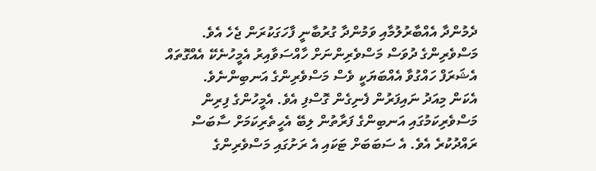ދެމުންދާ އެއްބާރުލުމާއި ވަމުންދާ ގުރުބާނީ ފާހަގަކުރަން ޖެހެ އެވެ. މަސްވެރިންގެ ދުވަސް މަސްވެރިންނަށް ހާއްސަވާއިރު އެމީހުނެކޭ އެއްގޮތައް އެޝަރަފް ހައްގުވާ އެއްބަޔަކީ ވެސް މަސްވެރިންގެ އަނބިންނެވެ.
އެކަން މިއަދު ނައިފަރުން ފެނިގެން ގޮސްފި އެވެ. އެމީހުންގެ ފިރިން މަސްވެރިކަމުގައި އަނބިންގެ ފަރާތުން ލިބޭ އެހީތެރިކަމަށް ސާބަސް ރައްދުކުރެ އެވެ. އެ ސަބަބަށް ޓަކައި އެ ރަށުގައި މަސްވެރިންގެ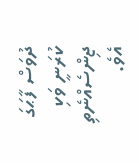ދުވަސް ފާޙަގަ ކުރަނީ ވަކި ޖިންސެއްނެތި އެވެ.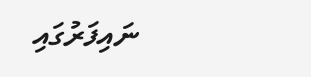ނައިފަރުގައި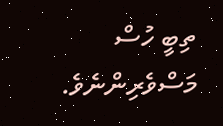ތިބީ ހުސް މަސްވެރިންނެވެ.